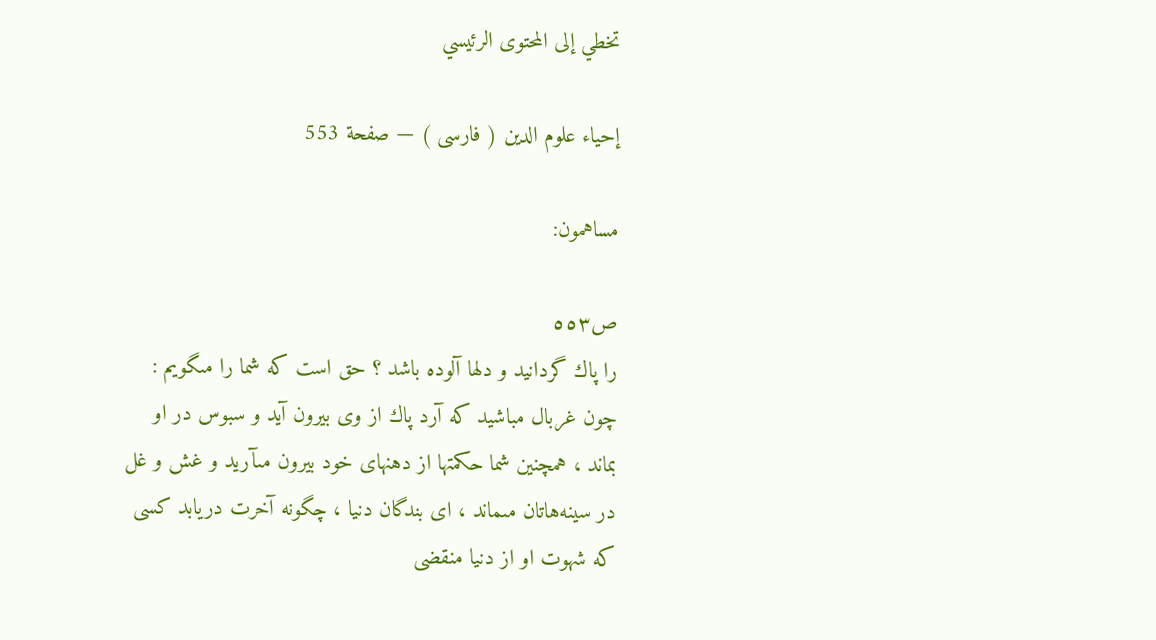تخطي إلى المحتوى الرئيسي

إحياء علوم الدين ( فارسى ) — صفحة 553

مساهمون:

ص٥٥٣
را پاك گردانيد و دلها آلوده باشد ؟ حق است كه شما را مىگويم : چون غربال مباشيد كه آرد پاك از وى بيرون آيد و سبوس در او بماند ، همچنين شما حكمتها از دهنهاى خود بيرون مىآريد و غش و غل در سينه‌هاتان مىماند ، اى بندگان دنيا ، چگونه آخرت دريابد كسى كه شهوت او از دنيا منقضى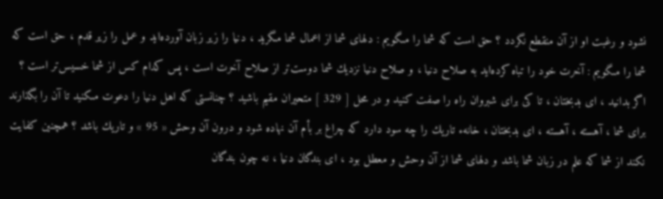نشود و رغبت او از آن منقطع نگردد ؟ حق است كه شما را مىگويم : دلهاى شما از اعمال شما مىگريد ، دنيا را زير زبان آورده‌ايد و عمل را زير قدم ، حق است كه شما را مىگويم : آخرت خود را تباه كرده‌ايد به صلاح دنيا ، و صلاح دنيا نزديك شما دوست‌تر از صلاح آخرت است ، پس كدام كس از شما خسيس‌تر است ؟ اگر بدانيد ، اى بدبختان ، تا كى براى شبروان راه را صفت كنيد و در محل [ 329 ] متحيران مقيم باشيد ؟ چنانستى كه اهل دنيا را دعوت مىكنيد تا آن را بگذارند براى شما ، آهسته ، آهسته ، اى بدبختان ، خانهء تاريك را چه سود دارد كه چراغ بر بأم آن نهاده شود و درون آن وحش « 95 » و تاريك باشد ؟ همچنين كفايت نكند از شما كه علم در زبان شما باشد و دلهاى شما از آن وحش و معطل بود ، اى بندگان دنيا ، نه چون بندگان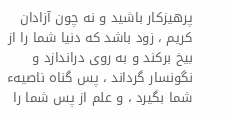پرهيزكار باشيد و نه چون آزادان كريم ، زود باشد كه دنيا شما را از بيخ بركند و به روى دراندازد و نگونسار گرداند ، پس گناه ناصيهء شما بگيرد ، و علم از پس شما را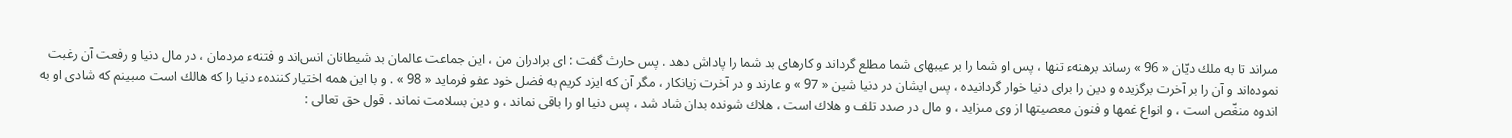مىراند تا به ملك ديّان « 96 » رساند برهنهء تنها ، پس او شما را بر عيبهاى شما مطلع گرداند و كارهاى بد شما را پاداش دهد . پس حارث گفت : اى برادران من ، اين جماعت عالمان بد شيطانان انس‌اند و فتنهء مردمان ، در مال دنيا و رفعت آن رغبت نموده‌اند و آن را بر آخرت برگزيده و دين را براى دنيا خوار گردانيده ، پس ايشان در دنيا شين « 97 » و عارند و در آخرت زيانكار ، مگر آن كه ايزد كريم به فضل خود عفو فرمايد « 98 » . و با اين همه اختيار كنندهء دنيا را كه هالك است مىبينم كه شادى او به اندوه منغّص است ، و انواع غمها و فنون معصيتها از وى مىزايد ، و مال در صدد تلف و هلاك است ، هلاك شونده بدان شاد شد ، پس دنيا او را باقى نماند ، و دين بسلامت نماند . قول حق تعالى :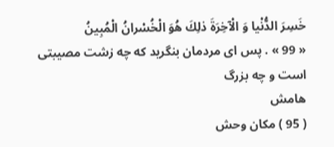خَسِرَ الدُّنْيا وَ الْآخِرَةَ ذلِكَ هُوَ الْخُسْرانُ الْمُبِينُ
« 99 » . پس اى مردمان بنگريد كه چه زشت مصيبتى است و چه بزرگ
هامش
( 95 ) مكان وحش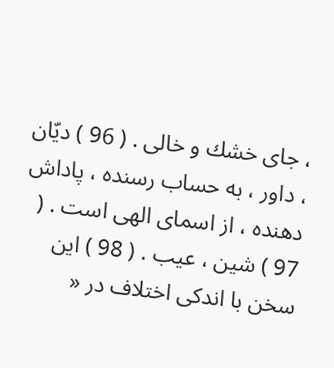، جاى خشك و خالى . ( 96 ) ديّان ، داور ، به حساب رسنده ، پاداش دهنده ، از اسماى الهى است . ( 97 ) شين ، عيب . ( 98 ) اين سخن با اندكى اختلاف در «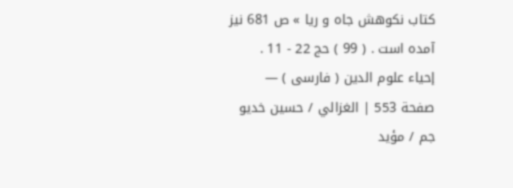كتاب نكوهش جاه و ريا » ص 681 نيز آمده است . ( 99 ) حج 22 - 11 .
إحياء علوم الدين ( فارسى ) — صفحة 553 | الغزالي / حسين خديو جم / مؤيد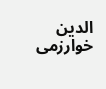الدين خوارزمى